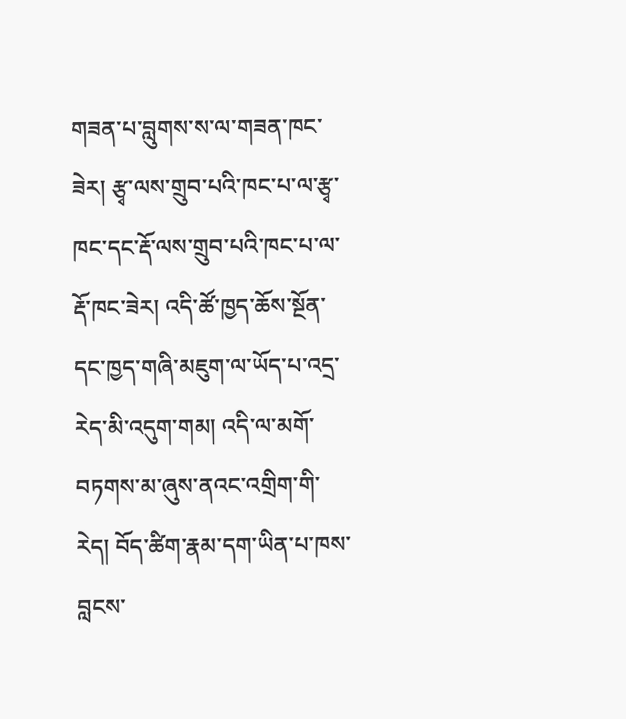གཟན་པ་བླུགས་ས་ལ་གཟན་ཁང་ཟེར། རྩྭ་ལས་གྲུབ་པའི་ཁང་པ་ལ་རྩྭ་ཁང་དང་རྡོ་ལས་གྲུབ་པའི་ཁང་པ་ལ་རྡོ་ཁང་ཟེར། འདི་ཚོ་ཁྱད་ཆོས་སྔོན་དང་ཁྱད་གཞི་མཇུག་ལ་ཡོད་པ་འདྲ་རེད་མི་འདུག་གམ། འདི་ལ་མགོ་བཏགས་མ་ཞུས་ནའང་འགྲིག་གི་རེད། བོད་ཚིག་རྣམ་དག་ཡིན་པ་ཁས་བླངས་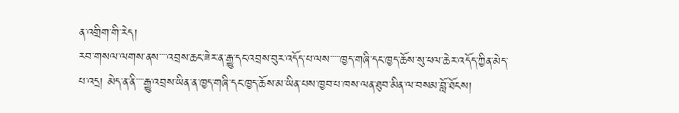ན་འགྲིག་གི་རེད།
རབ་གསལ་ལགས་ནས་་་་འབྲས་ཆང་ཟེར་ན་རྒྱུ་དང་འབྲས་བུར་འདོད་པ་ལས་་་་་ཁྱད་གཞི་དང་ཁྱད་ཆོས་སུ་ཕལ་ཆེར་འདོད་ཀྱིན་མེད་པ་འདྲ། མེད་ན་ནི་་་་རྒྱུ་འབྲས་ཡིན་ན་ཁྱད་གཞི་དང་ཁྱད་ཆོས་མ་ཡིན་པས་ཁྱབ་པ་ཁས་ལན་ཐུབ་མིན་ལ་བསམ་བློ་ཐོངས།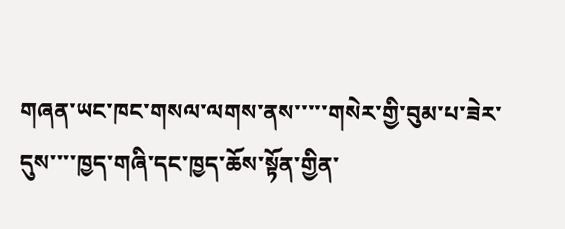གཞན་ཡང་ཁང་གསལ་ལགས་ནས་་་་་གསེར་གྱི་བུམ་པ་ཟེར་དུས་་་་ཁྱད་གཞི་དང་ཁྱད་ཆོས་སྟོན་གྱིན་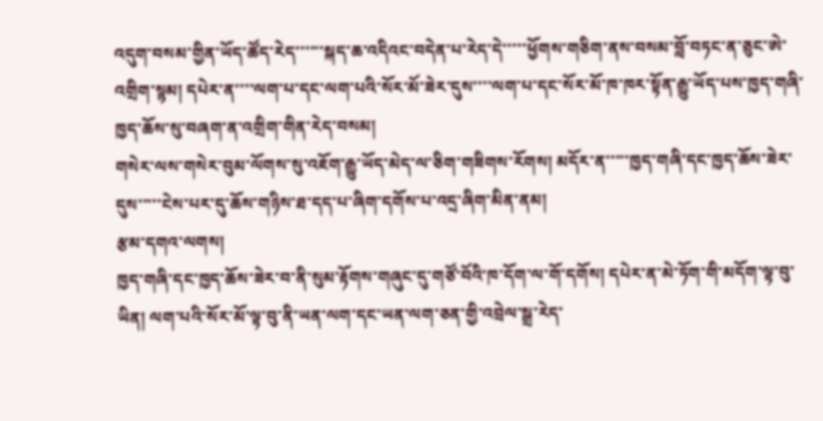འདུག་བསམ་གྱིན་ཡོད་ཚོད་རེད་་་་་་སྐད་ཆ་འདིའང་བདེན་པ་རེད་དེ་་་་་ཕྱོགས་གཅིག་ནས་བསམ་བློ་བཏང་ན་ཅུང་ཨེ་འགྲིག་སྙམ། དཔེར་ན་་་་ལག་པ་དང་ལག་པའི་སོར་མོ་ཟེར་དུས་་་་ལག་པ་དང་སོར་མོ་ཁ་ཁར་སྟོན་རྒྱུ་ཡོད་པས་ཁྱད་གཞི་ཁྱད་ཆོས་སུ་བཞག་ན་འགྲིག་གིན་རེད་བསམ།
གསེར་ལས་གསེར་བུམ་ལོགས་སུ་འཇོག་རྒྱུ་ཡོད་མེད་ལ་ཅིག་གཟིགས་རོགས། མདོར་ན་་་་་ཁྱད་གཞི་དང་ཁྱད་ཆོས་ཟེར་དུས་་་་་ངེས་པར་དུ་ཆོས་གཉིས་ཐ་དད་པ་ཞིག་དགོས་པ་འདྲ་ཞིག་མིན་ནམ།
རྩམ་དགའ་ལགས།
ཁྱད་གཞི་དང་ཁྱད་ཆོས་ཟེར་བ་ནི་སུམ་རྟོགས་གཞུང་དུ་གཙོ་བོའི་ཁ་དོག་ལ་གོ་དགོས། དཔེར་ན་མེ་ཏོག་གི་མདོག་ལྟ་བུ་ཡིན། ལག་པའི་སོར་མོ་ལྟ་བུ་ནི་ཡན་ལག་དང་ཡན་ལག་ཅན་གྱི་འབྲེལ་སྒྲ་རེད་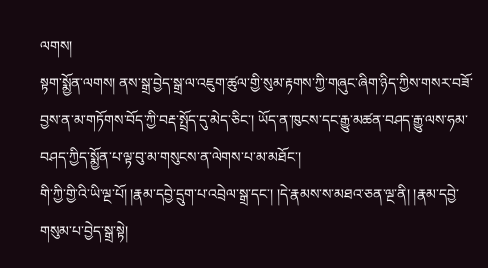ལགས།
སྟག་སྨྱོན་ལགས། ནས་སྒྲ་བྱེད་སྒྲ་ལ་འཇུག་ཚུལ་གྱི་སུམ་རྟགས་ཀྱི་གཞུང་ཞིག་ཉིད་ཀྱིས་གསར་བཟོ་བྱས་ན་མ་གཏོགས་བོད་ཀྱི་བརྡ་སྤྲོད་དུ་མེད་ཅིང་། ཡོད་ན་ཁུངས་དང་རྒྱུ་མཚན་བཤད་རྒྱུ་ལས་ཧམ་བཤད་ཀྱིད་སྨྱོན་པ་ལྟ་བུ་མ་གསུངས་ན་ལེགས་པ་མ་མཐོང་།
གི་ཀྱི་གྱི་འི་ཡི་ལྔ་པོ། །རྣམ་དབྱེ་དྲུག་པ་འབྲེལ་སྒྲ་དང་། །དེ་རྣམས་ས་མཐའ་ཅན་ལྔ་ནི། །རྣམ་དབྱེ་གསུམ་པ་བྱེད་སྒྲ་སྟེ།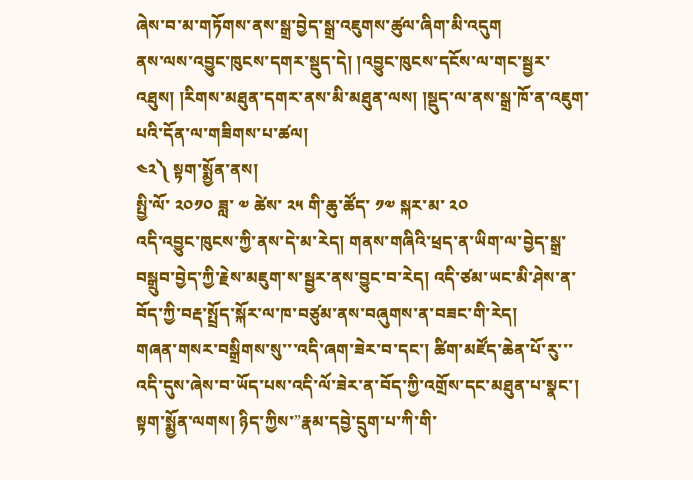ཞེས་བ་མ་གཏོགས་ནས་སྒྲ་བྱེད་སྒྲ་འཇུགས་ཚུལ་ཞིག་མི་འདུག
ནས་ལས་འབྱུང་ཁུངས་དགར་སྡུད་དེ། །འབྱུང་ཁུངས་དངོས་ལ་གང་སྦྱར་འཐུས། །རིགས་མཐུན་དགར་ནས་མི་མཐུན་ལས། །སྡུད་ལ་ནས་སྒྲ་ཁོ་ན་འཇུག་པའི་དོན་ལ་གཟིགས་པ་ཚལ།
༤༢༽ སྟག་སྨྱོན་ནས།
སྤྱི་ལོ་ ༢༠༡༠ ཟླ་ ༧ ཚེས་ ༢༥ གི་ཆུ་ཚོད་ ༡༧ སྐར་མ་ ༢༠
འདི་འབྱུང་ཁུངས་ཀྱི་ནས་དེ་མ་རེད། གནས་གཞིའི་ཕྲད་ན་ཡིག་ལ་བྱེད་སྒྲ་བསྒྲུབ་བྱེད་ཀྱི་རྗེས་མཇུག་ས་སྦྱར་ནས་བྱུང་བ་རེད། འདི་ཙམ་ཡང་མི་ཤེས་ན་བོད་ཀྱི་བརྡ་སྤྲོད་སྐོར་ལ་ཁ་བཙུམ་ནས་བཞུགས་ན་བཟང་གི་རེད།
གཞན་གསར་བསྒྲིགས་སུ་་་འདི་ཞག་ཟེར་བ་དང་། ཚིག་མཛོད་ཆེན་པོ་རུ་་་འདི་དུས་ཞེས་བ་ཡོད་པས་འདི་ལོ་ཟེར་ན་བོད་ཀྱི་འགྲོས་དང་མཐུན་པ་སྣང་།
སྟག་སྨྱོན་ལགས། ཉིད་ཀྱིས་”རྣམ་དབྱེ་དྲུག་པ་ཀི་གི་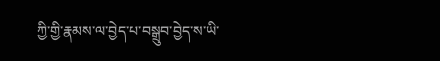ཀྱི་གྱི་རྣམས་ལ་བྱེད་པ་བསྒྲུབ་བྱེད་ས་ཡི་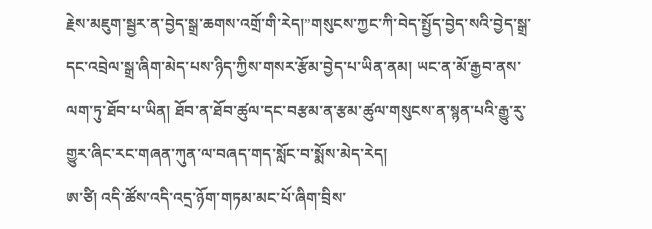རྗེས་མཇུག་སྦྱར་ན་བྱེད་སྒྲ་ཆགས་འགྲོ་གི་རེད།”གསུངས་ཀྱང་ཀི་བེད་སྤྱོད་བྱེད་སའི་བྱེད་སྒྲ་དང་འབྲེལ་སྒྲ་ཞིག་མེད་པས་ཉིད་ཀྱིས་གསར་རྩོམ་བྱེད་པ་ཡིན་ནམ། ཡང་ན་མོ་རྒྱབ་ནས་ལག་ཏུ་ཐོབ་པ་ཡིན། ཐོབ་ན་ཐོབ་ཚུལ་དང་བརྩམ་ན་རྩམ་ཚུལ་གསུངས་ན་སྙན་པའི་རྒྱུ་རུ་གྱུར་ཞིང་རང་གཞན་ཀུན་ལ་བཞད་གད་སློང་བ་སྨོས་མེད་རེད།
ཨ་ཙི། འདི་ཚོས་འདི་འདྲ་ཉོག་གཏམ་མང་པོ་ཞིག་བྲིས་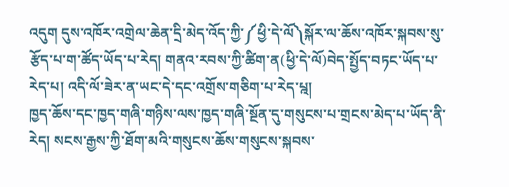འདུག དུས་འཁོར་འགྲེལ་ཆེན་དྲི་མེད་འོད་ཀྱི་༼ཕྱི་དེ་ལོ༽སྐོར་ལ་ཆོས་འཁོར་སྐབས་སུ་རྩོད་པ་ག་ཚོད་ཡོད་པ་རེད། གནའ་རབས་ཀྱི་ཚིག་ན(ཕྱི་དེ་ལོ)བེད་སྤྱོད་བཏང་ཡོད་པ་རེད་པ། འདི་ལོ་ཟེར་ན་ཡང་དེ་དང་འགྲོས་གཅིག་པ་རེད་པྰ།
ཁྱད་ཆོས་དང་ཁྱད་གཞི་གཉིས་ལས་ཁྱད་གཞི་སྔོན་དུ་གསུངས་པ་གྲངས་མེད་པ་ཡོད་ནི་རེད། སངས་རྒྱས་ཀྱི་ཐོག་མའི་གསུངས་ཆོས་གསུངས་སྐབས་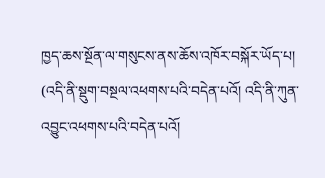ཁྱད་ཆས་སྔོན་ལ་གསུངས་ནས་ཆོས་འཁོར་བསྐོར་ཡོད་པ། (འདི་ནི་སྡུག་བསྔལ་འཕགས་པའི་བདེན་པའོ། འདི་ནི་ཀུན་འབྱུང་འཕགས་པའི་བདེན་པའོ།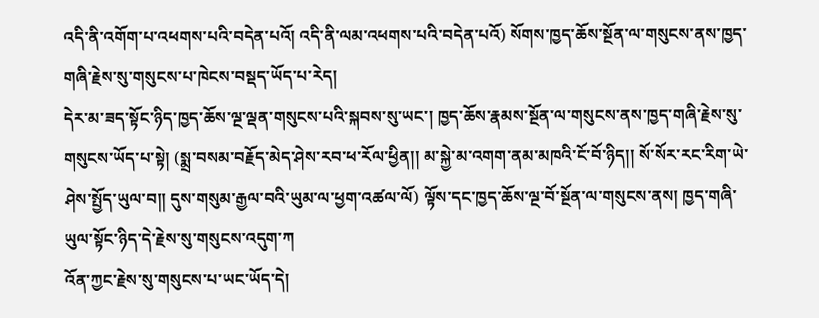འདི་ནི་འགོག་པ་འཕགས་པའི་བདེན་པའོ། འདི་ནི་ལམ་འཕགས་པའི་བདེན་པའོ) སོགས་ཁྱད་ཆོས་སྔོན་ལ་གསུངས་ནས་ཁྱད་གཞི་རྗེས་སུ་གསུངས་པ་ཁེངས་བསྡད་ཡོད་པ་རེད།
དེར་མ་ཟད་སྟོང་ཉིད་ཁྱད་ཆོས་ལྔ་ལྡན་གསུངས་པའི་སྐབས་སུ་ཡང་། ཁྱད་ཆོས་རྣམས་སྔོན་ལ་གསུངས་ནས་ཁྱད་གཞི་རྗེས་སུ་གསུངས་ཡོད་པ་སྟེ། (སྨྲ་བསམ་བརྗོད་མེད་ཤེས་རབ་ཕ་རོལ་ཕྱིན།། མ་སྐྱེ་མ་འགག་ནམ་མཁའི་ངོ་བོ་ཉིད།། སོ་སོར་རང་རིག་ཡེ་ཤེས་སྤྱོད་ཡུལ་བ།། དུས་གསུམ་རྒྱལ་བའི་ཡུམ་ལ་ཕྱག་འཚལ་ལོ) ལྟོས་དང་ཁྱད་ཆོས་ལྔ་བོ་སྔོན་ལ་གསུངས་ནས། ཁྱད་གཞི་ཡུལ་སྟོང་ཉིད་དེ་རྗེས་སུ་གསུངས་འདུག་ཀ
འོན་ཀྱང་རྗེས་སུ་གསུངས་པ་ཡང་ཡོད་དེ།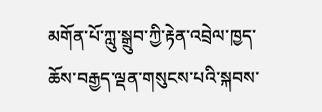མགོན་པོ་ཀླུ་སྒྲུབ་ཀྱི་རྟེན་འབྲེལ་ཁྱད་ཆོས་བརྒྱད་ལྡན་གསུངས་པའི་སྐབས་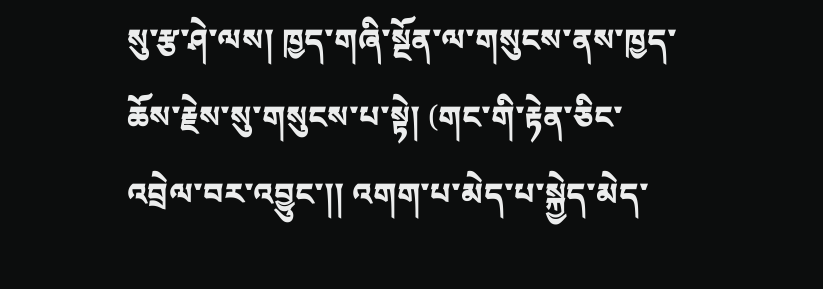སུ་རྩ་ཤེ་ལས། ཁྱད་གཞི་སྔོན་ལ་གསུངས་ནས་ཁྱད་ཆོས་རྗེས་སུ་གསུངས་པ་སྟེ། (གང་གི་རྟེན་ཅིང་འབྲེལ་བར་འབྱུང་།། འགག་པ་མེད་པ་སྐྱེད་མེད་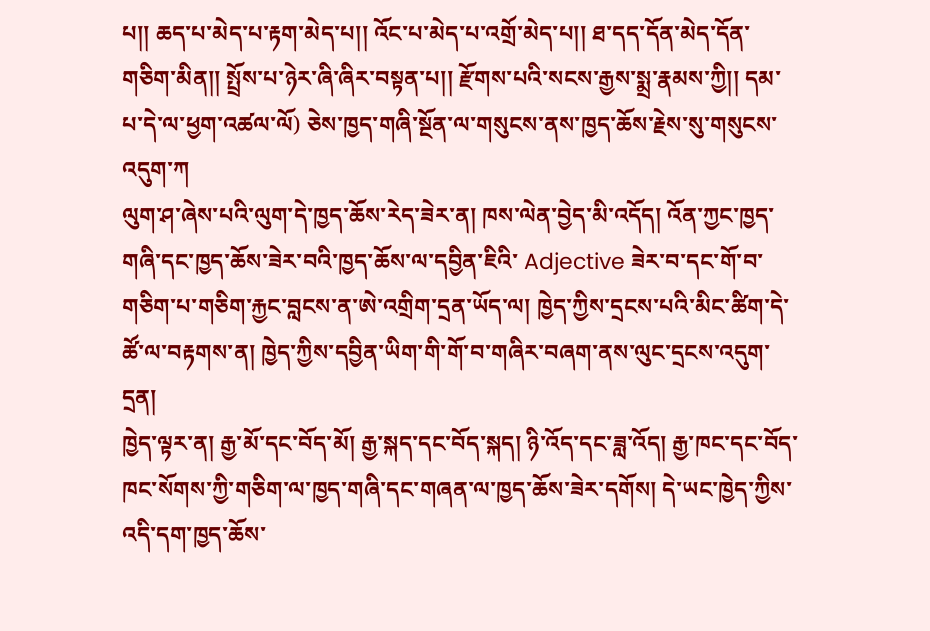པ།། ཆད་པ་མེད་པ་རྟག་མེད་པ།། འོང་པ་མེད་པ་འགྲོ་མེད་པ།། ཐ་དད་དོན་མེད་དོན་གཅིག་མིན།། སྤྲོས་པ་ཉེར་ཞི་ཞིར་བསྟན་པ།། རྫོགས་པའི་སངས་རྒྱས་སྨྲ་རྣམས་ཀྱི།། དམ་པ་དེ་ལ་ཕྱག་འཚལ་ལོ) ཅེས་ཁྱད་གཞི་སྔོན་ལ་གསུངས་ནས་ཁྱད་ཆོས་རྗེས་སུ་གསུངས་འདུག་ཀ
ལུག་ཤ་ཞེས་པའི་ལུག་དེ་ཁྱད་ཆོས་རེད་ཟེར་ན། ཁས་ལེན་བྱེད་མི་འདོད། འོན་ཀྱང་ཁྱད་གཞི་དང་ཁྱད་ཆོས་ཟེར་བའི་ཁྱད་ཆོས་ལ་དབྱིན་ཇིའི་ Adjective ཟེར་བ་དང་གོ་བ་གཅིག་པ་གཅིག་རྐྱང་བླངས་ན་ཨེ་འགྲིག་དྲན་ཡོད་ལ། ཁྱེད་ཀྱིས་དྲངས་པའི་མིང་ཚིག་དེ་ཚོ་ལ་བརྟགས་ན། ཁྱེད་ཀྱིས་དབྱིན་ཡིག་གི་གོ་བ་གཞིར་བཞག་ནས་ལུང་དྲངས་འདུག་དྲན།
ཁྱེད་ལྟར་ན། རྒྱ་མོ་དང་བོད་མོ། རྒྱ་སྐད་དང་བོད་སྐད། ཉི་འོད་དང་ཟླ་འོད། རྒྱ་ཁང་དང་བོད་ཁང་སོགས་ཀྱི་གཅིག་ལ་ཁྱད་གཞི་དང་གཞན་ལ་ཁྱད་ཆོས་ཟེར་དགོས། དེ་ཡང་ཁྱེད་ཀྱིས་འདི་དག་ཁྱད་ཆོས་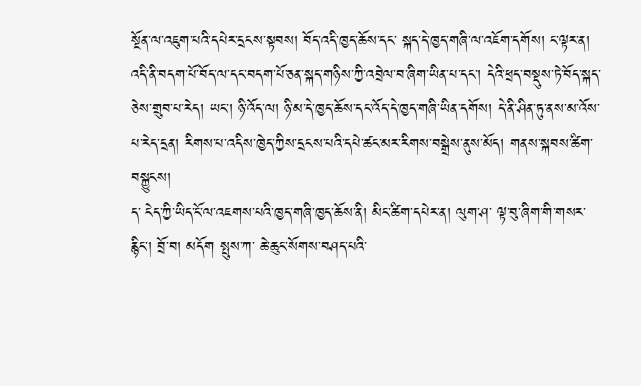སྔོན་ལ་འཇུག་པའི་དཔེར་དྲངས་སྟབས། བོད་འདི་ཁྱད་ཆོས་དང་ སྐད་དེ་ཁྱད་གཞི་ལ་འཇོག་དགོས། ང་ལྟར་ན། འདི་ནི་བདག་པོ་བོད་ལ་དང་བདག་པོ་ཅན་སྐད་གཉིས་ཀྱི་འབྲེལ་བ་ཞིག་ཡིན་པ་དང་། དེའི་ཕྲད་བསྡུས་ཏེ་བོད་སྐད་ཅེས་གྲུབ་པ་རེད། ཡང་། ཉི་འོད་ལ། ཉི་མ་དེ་ཁྱད་ཆོས་དང་འོད་དེ་ཁྱད་གཞི་ཡིན་དགོས། དེ་ནི་ཤིན་ཏུ་ནས་མ་འོས་པ་རེད་དྲན། རིགས་པ་འདིས་ཁྱེད་ཀྱིས་དྲངས་པའི་དཔེ་ཚང་མར་རིགས་བསྒྲེས་ནུས་མོད། གནས་སྐབས་ཚིག་བསྐྱུངས།
ད་ ངེད་ཀྱི་ཡིད་ངོ་ལ་འཇགས་པའི་ཁྱད་གཞི་ཁྱད་ཆོས་ནི། མིང་ཚིག་དཔེར་ན། ལུག་ཤ་ ལྟ་བུ་ཞིག་གི་གསར་རྙིང་། བྲོ་བ། མདོག སྤུས་ཀ་ ཆེ་ཆུང་སོགས་བཤད་པའི་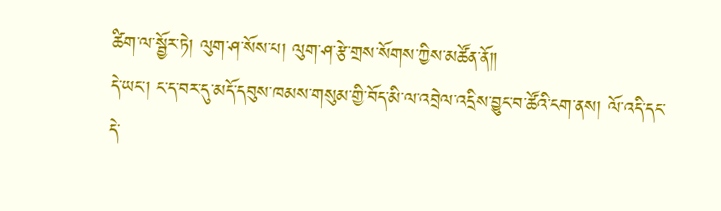ཚིག་ལ་སྦྱོར་ཏེ། ལུག་ཤ་སོས་པ། ལུག་ཤ་རྩེ་གྲས་སོགས་ཀྱིས་མཚོན་ནོ༎
དེ་ཡང་། ང་ད་བར་དུ་མདོ་དབུས་ཁམས་གསུམ་གྱི་བོད་མི་ལ་འབྲེལ་འདྲིས་བྱུང་བ་ཚོའི་ངག་ནས། ལོ་འདི་དང་དེ་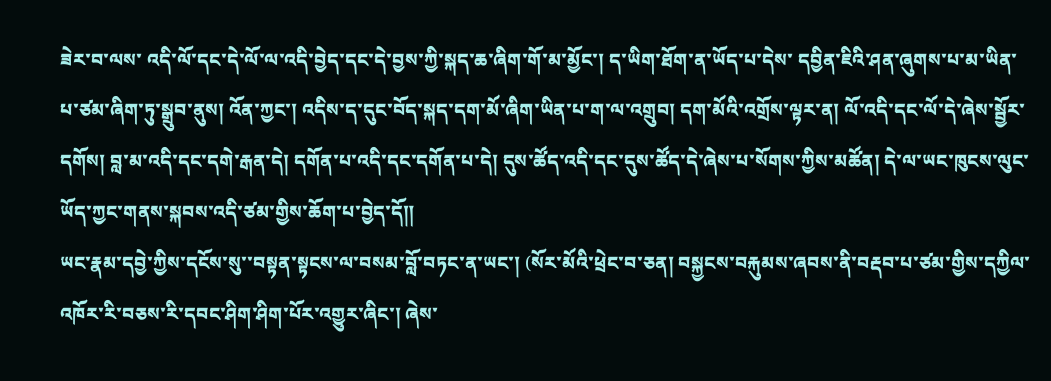ཟེར་བ་ལས་ འདི་ལོ་དང་དེ་ལོ་ལ་འདི་བྱེད་དང་དེ་བྱས་ཀྱི་སྐད་ཆ་ཞིག་གོ་མ་མྱོང་། ད་ཡིག་ཐོག་ན་ཡོད་པ་དེས་ དབྱིན་ཇིའི་ཤན་ཞུགས་པ་མ་ཡིན་པ་ཙམ་ཞིག་ཏུ་སྒྲུབ་ནུས། འོན་ཀྱང་། འདིས་ད་དུང་བོད་སྐད་དག་མོ་ཞིག་ཡིན་པ་ག་ལ་འགྲུབ། དག་མོའི་འགྲོས་ལྟར་ན། ལོ་འདི་དང་ལོ་དེ་ཞེས་སྦྱོར་དགོས། བླ་མ་འདི་དང་དགེ་རྒན་དེ། དགོན་པ་འདི་དང་དགོན་པ་དེ། དུས་ཚོད་འདི་དང་དུས་ཚོད་དེ་ཞེས་པ་སོགས་ཀྱིས་མཚོན། དེ་ལ་ཡང་ཁུངས་ལུང་ཡོད་ཀྱང་གནས་སྐབས་འདི་ཙམ་གྱིས་ཆོག་པ་བྱེད་དོ༎
ཡང་རྣམ་དབྱེ་ཀྱིས་དངོས་སུ་་བསྟན་སྟངས་ལ་བསམ་བློ་བཏང་ན་ཡང་། (སོར་མོའི་ཕྲེང་བ་ཅན། བསྐྱངས་བརྐུམས་ཞབས་ནི་བརྡབ་པ་ཙམ་གྱིས་དཀྱིལ་འཁོར་རི་བཅས་རི་དབང་ཤིག་ཤིག་པོར་འགྱུར་ཞིང་། ཞེས་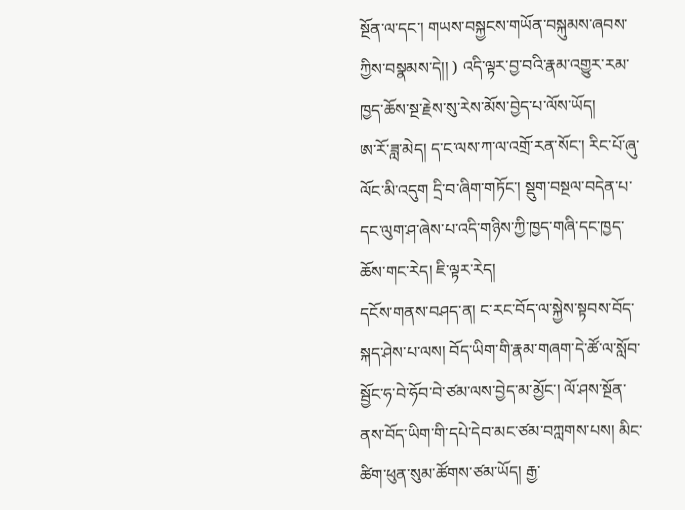སྔོན་ལ་དང་། གཡས་བསྐྱངས་གཡོན་བསྐུམས་ཞབས་ཀྱིས་བསྣམས་དེ།། ) འདི་ལྟར་བྱ་བའི་རྣམ་འགྱུར་རམ་ཁྱད་ཆོས་སྔ་རྗེས་སུ་རེས་མོས་བྱེད་པ་ལོས་ཡོད།
ཨ་རོ་ཟླ་མེད། ད་ང་ལས་ཀ་ལ་འགྲོ་རན་སོང་། རིང་པོ་ཞུ་ལོང་མི་འདུག དྲི་བ་ཞིག་གཏོང་། སྡུག་བསྔལ་བདེན་པ་དང་ལུག་ཤ་ཞེས་པ་འདི་གཉིས་ཀྱི་ཁྱད་གཞི་དང་ཁྱད་ཆོས་གང་རེད། ཇི་ལྟར་རེད།
དངོས་གནས་བཤད་ན། ང་རང་བོད་ལ་སྐྱེས་སྟབས་བོད་སྐད་ཤེས་པ་ལས། བོད་ཡིག་གི་རྣམ་གཞག་དེ་ཚོ་ལ་སློབ་སྦྱོང་ཧ་བེ་ཧོབ་བེ་ཙམ་ལས་བྱེད་མ་མྱོང་། ལོ་ཤས་སྔོན་ནས་བོད་ཡིག་གི་དཔེ་དེབ་མང་ཙམ་བཀླགས་པས། མིང་ཚིག་ཕུན་སུམ་ཚོགས་ཙམ་ཡོད། རྒྱ་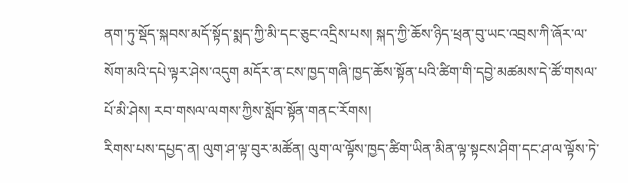ནག་ཏུ་སྡོད་སྐབས་མདོ་སྟོད་སྨད་ཀྱི་མི་དང་ཅུང་འདྲིས་པས། སྐད་ཀྱི་ཆོས་ཉིད་ཕྲན་བུ་ཡང་འབྲས་ཀི་ཞོར་ལ་སོག་མའི་དཔེ་ལྟར་ཤེས་འདུག མདོར་ན་ངས་ཁྱད་གཞི་ཁྱད་ཆོས་སྟོན་པའི་ཚིག་གི་དབྱེ་མཚམས་དེ་ཚོ་གསལ་པོ་མི་ཤེས། རབ་གསལ་ལགས་ཀྱིས་སློབ་སྟོན་གནང་རོགས།
རིགས་པས་དཔྱད་ན། ལུག་ཤ་ལྟ་བུར་མཚོན། ལུག་ལ་ལྟོས་ཁྱད་ཚིག་ཡིན་མིན་ལྟ་སྟངས་ཤིག་དང་ཤ་ལ་ལྟོས་ཏེ་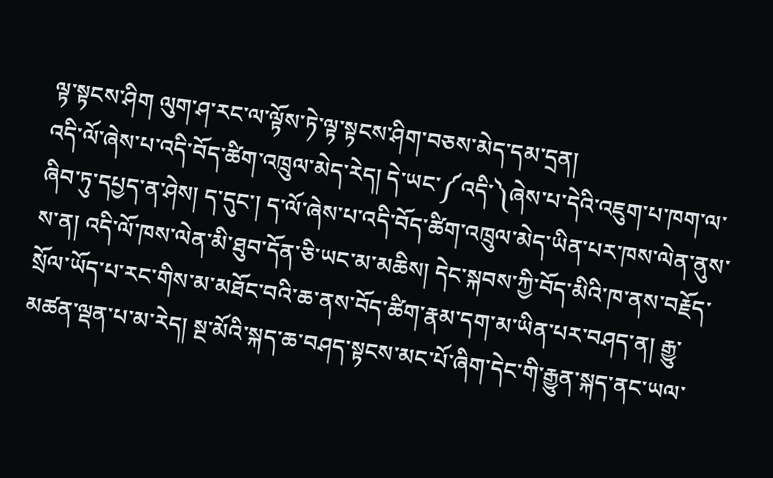ལྟ་སྟངས་ཤིག ལུག་ཤ་རང་ལ་ལྟོས་ཏེ་ལྟ་སྟངས་ཤིག་བཅས་མེད་དམ་དྲན།
འདི་ལོ་ཞེས་པ་འདི་བོད་ཚིག་འཁྲུལ་མེད་རེད། དེ་ཡང་༼འདི་༽ཞེས་པ་དེའི་འཇུག་པ་ཁག་ལ་ཞིབ་ཏུ་དཔྱད་ན་ཤེས། ད་དུང་། ད་ལོ་ཞེས་པ་འདི་བོད་ཚིག་འཁྲུལ་མེད་ཡིན་པར་ཁས་ལེན་ནུས་ས་ན། འདི་ལོ་ཁས་ལེན་མི་ཐུབ་དོན་ཅི་ཡང་མ་མཆིས། དེང་སྐབས་ཀྱི་བོད་མིའི་ཁ་ནས་བརྗོད་སྲོལ་ཡོད་པ་རང་གིས་མ་མཐོང་བའི་ཆ་ནས་བོད་ཚིག་རྣམ་དག་མ་ཡིན་པར་བཤད་ན། རྒྱུ་མཚན་ལྡན་པ་མ་རེད། སྔ་མོའི་སྐད་ཆ་བཤད་སྟངས་མང་པོ་ཞིག་དེང་གི་རྒྱུན་སྐད་ནང་ཡལ་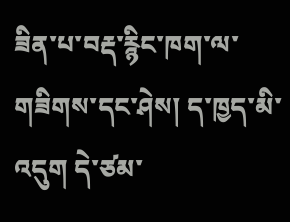ཟིན་པ་བརྡ་རྙིང་ཁག་ལ་གཟིགས་དང་ཤེས། ད་ཁྱད་མི་འདུག དེ་ཙམ་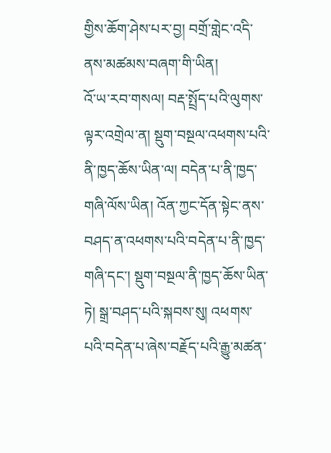གྱིས་ཆོག་ཤེས་པར་བྱ། བགྲོ་གླེང་འདི་ནས་མཚམས་བཞག་གི་ཡིན།
འོ་ཡ་རབ་གསལ། བརྡ་སྤྲོད་པའི་ལུགས་ལྟར་འགྲེལ་ན། སྡུག་བསྔལ་འཕགས་པའི་ནི་ཁྱད་ཆོས་ཡིན་ལ། བདེན་པ་ནི་ཁྱད་གཞི་ལོས་ཡིན། འོན་ཀྱང་དོན་སྟེང་ནས་བཤད་ན་འཕགས་པའི་བདེན་པ་ནི་ཁྱད་གཞི་དང་། སྡུག་བསྔལ་ནི་ཁྱད་ཆོས་ཡིན་ཏེ། སྒྲ་བཤད་པའི་སྐབས་སུ། འཕགས་པའི་བདེན་པ་ཞེས་བརྗོད་པའི་རྒྱུ་མཚན་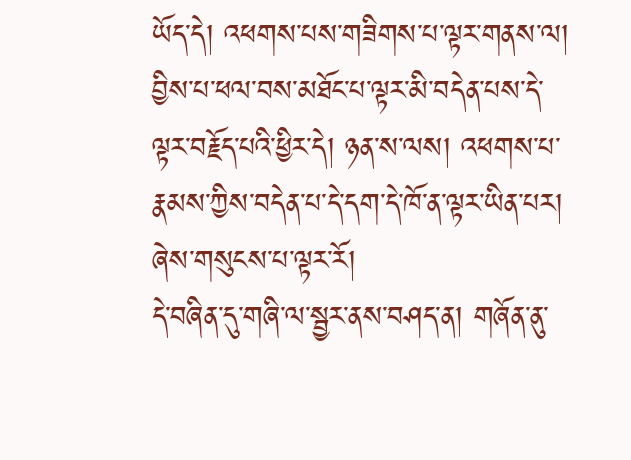ཡོད་དེ། འཕགས་པས་གཟིགས་པ་ལྟར་གནས་ལ། བྱིས་པ་ཕལ་བས་མཐོང་པ་ལྟར་མི་བདེན་པས་དེ་ལྟར་བརྗོད་པའི་ཕྱིར་དེ། ཉན་ས་ལས། འཕགས་པ་རྣམས་ཀྱིས་བདེན་པ་དེ་དག་དེ་ཁོ་ན་ལྟར་ཡིན་པར། ཞེས་གསུངས་པ་ལྟར་རོ།
དེ་བཞིན་དུ་གཞི་ལ་སྦྱར་ནས་བཤད་ན། གཞོན་ནུ་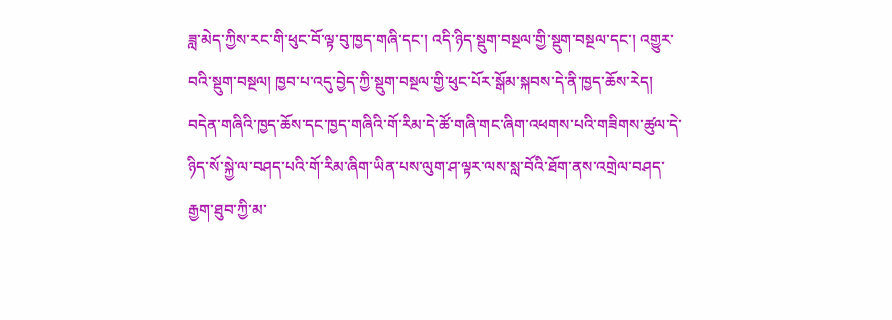ཟླ་མེད་ཀྱིས་རང་གི་ཕུང་བོ་ལྟ་བུ་ཁྱད་གཞི་དང་། འདི་ཉིད་སྡུག་བསྔལ་གྱི་སྡུག་བསྔལ་དང་། འགྱུར་བའི་སྡུག་བསྔལ། ཁྱབ་པ་འདུ་བྱེད་ཀྱི་སྡུག་བསྔལ་གྱི་ཕུང་པོར་སྒོམ་སྐབས་དེ་ནི་ཁྱད་ཆོས་རེད།
བདེན་གཞིའི་ཁྱད་ཆོས་དང་ཁྱད་གཞིའི་གོ་རིམ་དེ་ཚོ་གཞི་གང་ཞིག་འཕགས་པའི་གཟིགས་ཚུལ་དེ་ཉིད་སོ་སྐྱེ་ལ་བཤད་པའི་གོ་རིམ་ཞིག་ཡིན་པས་ལུག་ཤ་ལྟར་ལས་སླ་བོའི་ཐོག་ནས་འགྲེལ་བཤད་རྒྱག་ཐུབ་ཀྱི་མ་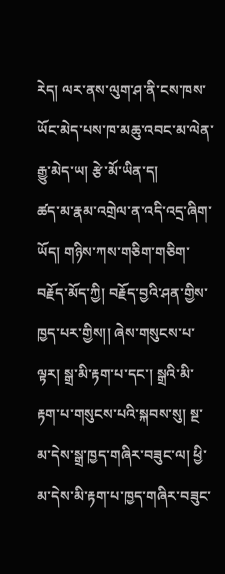རེད། ལར་ནས་ལུག་ཤ་ནི་ངས་ཁས་ཡོང་མེད་པས་ཁ་མཆུ་འབང་མ་ལེན་རྒྱུ་མེད་ཡ། རྩེ་མོ་ཡིན་ད།
ཚད་མ་རྣམ་འགྲེལ་ན་འདི་འདྲ་ཞིག་ཡོད། གཉིས་ཀས་གཅིག་གཅིག་བརྗོད་མོད་ཀྱི། བརྗོད་བྱའི་ཤན་གྱིས་ཁྱད་པར་གྱིས།། ཞེས་གསུངས་པ་ལྟར། སྒྲ་མི་རྟག་པ་དང་། སྒྲའི་མི་རྟག་པ་གསུངས་པའི་སྐབས་སུ། སྔ་མ་དེས་སྒྲ་ཁྱད་གཞིར་བཟུང་ལ། ཕྱི་མ་དེས་མི་རྟག་པ་ཁྱད་གཞིར་བཟུང་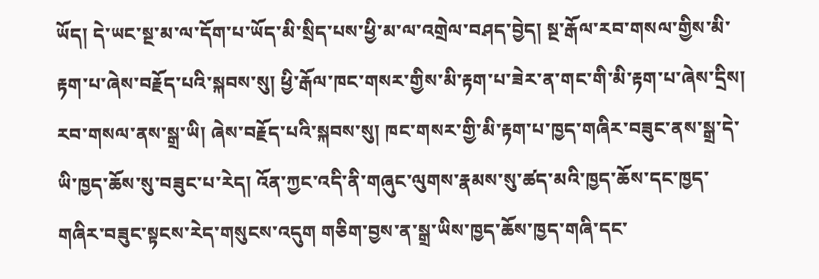ཡོད། དེ་ཡང་སྔ་མ་ལ་དོག་པ་ཡོད་མི་སྲིད་པས་ཕྱི་མ་ལ་འགྲེལ་བཤད་བྱེད། སྔ་རྒོལ་རབ་གསལ་གྱིས་མི་རྟག་པ་ཞེས་བརྗོད་པའི་སྐབས་སུ། ཕྱི་རྒོལ་ཁང་གསར་གྱིས་མི་རྟག་པ་ཟེར་ན་གང་གི་མི་རྟག་པ་ཞེས་དྲིས། རབ་གསལ་ནས་སྒྲ་ཡི། ཞེས་བརྗོད་པའི་སྐབས་སུ། ཁང་གསར་གྱི་མི་རྟག་པ་ཁྱད་གཞིར་བཟུང་ནས་སྒྲ་དེ་ཡི་ཁྱད་ཆོས་སུ་བཟུང་པ་རེད། འོན་ཀྱང་འདི་ནི་གཞུང་ལུགས་རྣམས་སུ་ཚད་མའི་ཁྱད་ཆོས་དང་ཁྱད་གཞིར་བཟུང་སྟངས་རེད་གསུངས་འདུག གཅིག་བྱས་ན་སྒྲ་ཡིས་ཁྱད་ཆོས་ཁྱད་གཞི་དང་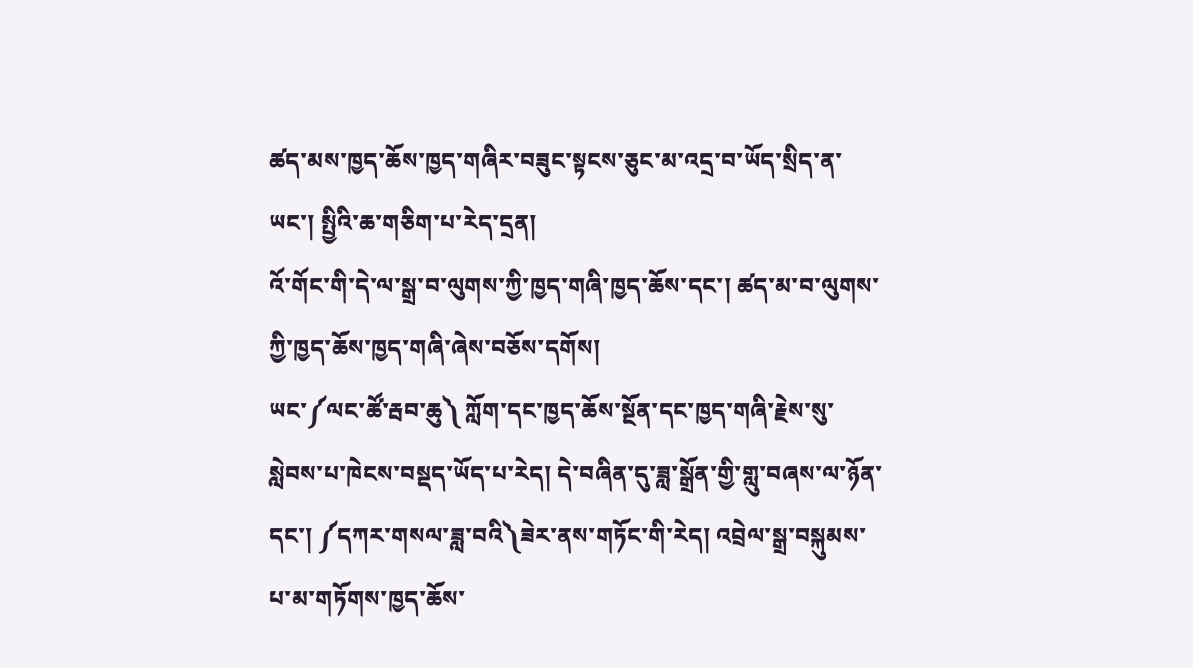ཚད་མས་ཁྱད་ཆོས་ཁྱད་གཞིར་བཟུང་སྟངས་ཅུང་མ་འདྲ་བ་ཡོད་སྲིད་ན་ཡང་། སྤྱིའི་ཆ་གཅིག་པ་རེད་དྲན།
འོ་གོང་གི་དེ་ལ་སྒྲ་བ་ལུགས་ཀྱི་ཁྱད་གཞི་ཁྱད་ཆོས་དང་། ཚད་མ་བ་ལུགས་ཀྱི་ཁྱད་ཆོས་ཁྱད་གཞི་ཞེས་བཅོས་དགོས།
ཡང་༼ལང་ཚོ་རྦབ་ཆུ༽ ཀློག་དང་ཁྱད་ཆོས་སྔོན་དང་ཁྱད་གཞི་རྗེས་སུ་སླེབས་པ་ཁེངས་བསྡད་ཡོད་པ་རེད། དེ་བཞིན་དུ་ཟླ་སྒྲོན་གྱི་གླུ་བཞས་ལ་ཉོན་དང་། ༼དཀར་གསལ་ཟླ་བའི༽ཟེར་ནས་གཏོང་གི་རེད། འབྲེལ་སྒྲ་བསྐུམས་པ་མ་གཏོགས་ཁྱད་ཆོས་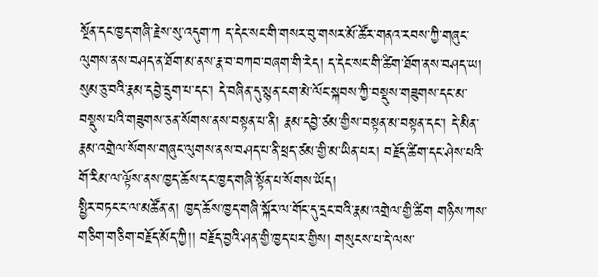སྔོན་དང་ཁྱད་གཞི་རྗེས་སུ་འདུག་ཀ ད་དེང་སང་གི་གསར་བུ་གསར་མོ་ཚོར་གནའ་རབས་ཀྱི་གཞུང་ལུགས་ནས་བཤད་ན་ཐོག་མ་ནས་རྣ་བ་བཀབ་བཞག་གི་རེད། ད་དེང་སང་གི་ཚིག་ཐོག་ནས་བཤད་ཡ།
སུམ་ཅུ་བའི་རྣམ་དབྱེ་དྲུག་པ་དང་། དེ་བཞིན་དུ་སྙན་ངག་མེ་ལོང་སྐབས་ཀྱི་བསྡུས་གཟུགས་དང་མ་བསྡུས་པའི་གཟུགས་ཅན་སོགས་ནས་བསྟན་པ་ནི། རྣམ་དབྱེ་ཙམ་གྱིས་བསྟན་མ་བསྟན་དང་། དེ་མིན་རྣམ་འགྲེལ་སོགས་གཞུང་ལུགས་ནས་བཤད་པ་ནི་ཕྲད་ཙམ་གྱི་མ་ཡིན་པར། བརྗོད་ཚིག་དང་ཤེས་པའི་གོ་རིམ་ལ་ལྟོས་ནས་ཁྱད་ཆོས་དང་ཁྱད་གཞི་སྟོན་པ་སོགས་ཡོད།
སྤྱིར་བཏང་ང་ལ་མཚོན་ན། ཁྱད་ཆོས་ཁྱད་གཞི་སྐོར་ལ་གོང་དུ་དྲང་བའི་རྣམ་འགྲེལ་གྱི་ཚིག གཉིས་ཀས་གཅིག་གཅིག་བརྗོད་མོད་ཀྱི།། བརྗོད་བྱའི་ཤན་གྱི་ཁྱད་པར་གྱིས། གསུངས་པ་དེ་ལས་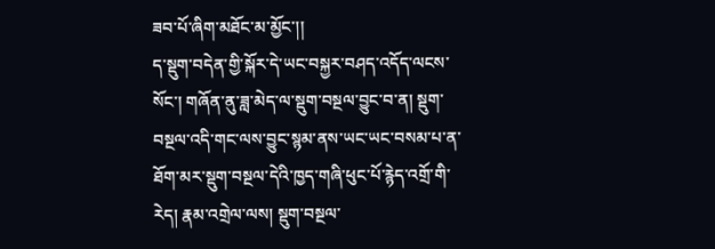ཟབ་པོ་ཞིག་མཐོང་མ་མྱོང་།།
ད་སྡུག་བདེན་གྱི་སྐོར་དེ་ཡང་བསྐྱར་བཤད་འདོད་ལངས་སོང་། གཞོན་ནུ་ཟླ་མེད་ལ་སྡུག་བསྔལ་བྱུང་བ་ན། སྡུག་བསྔལ་འདི་གང་ལས་བྱུང་སྙམ་ནས་ཡང་ཡང་བསམ་པ་ན་ཐོག་མར་སྡུག་བསྔལ་དེའི་ཁྱད་གཞི་ཕུང་པོ་རྙེད་འགྲོ་གི་རེད། རྣམ་འགྲེལ་ལས། སྡུག་བསྔལ་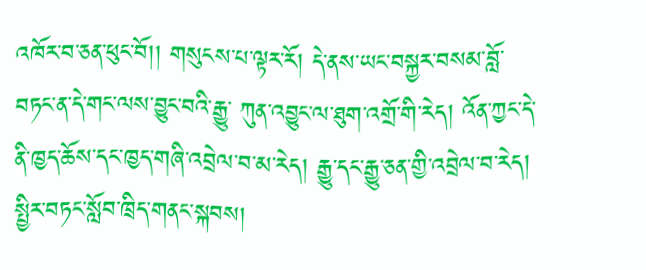འཁོར་བ་ཅན་ཕུང་བོ།། གསུངས་པ་ལྟར་རོ། དེ་ནས་ཡང་བསྐྱར་བསམ་བློ་བཏང་ན་དེ་གང་ལས་བྱུང་བའི་རྒྱུ་ ཀུན་འབྱུང་ལ་ཐུག་འགྲོ་གི་རེད། འོན་ཀྱང་དེ་ནི་ཁྱད་ཆོས་དང་ཁྱད་གཞི་འབྲེལ་བ་མ་རེད། རྒྱུ་དང་རྒྱུ་ཅན་གྱི་འབྲེལ་བ་རེད།
སྤྱིར་བཏང་སློབ་ཁྲིད་གནང་སྐབས།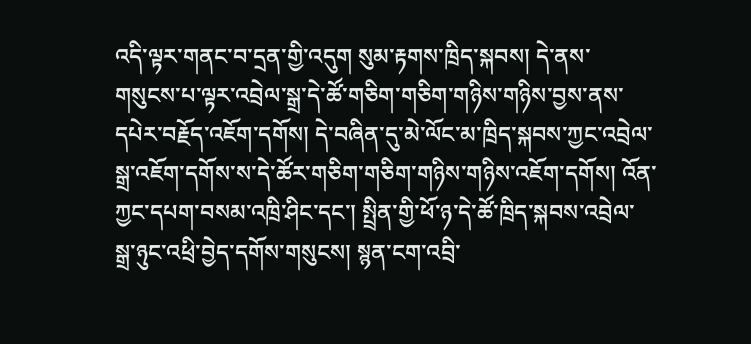འདི་ལྟར་གནང་བ་དྲན་གྱི་འདུག སུམ་རྟགས་ཁྲིད་སྐབས། དེ་ནས་གསུངས་པ་ལྟར་འབྲེལ་སྒྲ་དེ་ཚོ་གཅིག་གཅིག་གཉིས་གཉིས་བྱས་ནས་དཔེར་བརྗོད་འཇོག་དགོས། དེ་བཞིན་དུ་མེ་ལོང་མ་ཁྲིད་སྐབས་ཀྱང་འབྲེལ་སྒྲ་འཇོག་དགོས་ས་དེ་ཚོར་གཅིག་གཅིག་གཉིས་གཉིས་འཇོག་དགོས། འོན་ཀྱང་དཔག་བསམ་འཁྲི་ཤིང་དང་། སྤྲིན་གྱི་ཕོ་ཉ་དེ་ཚོ་ཁྲིད་སྐབས་འབྲེལ་སྒྲ་ཉུང་འཕྲི་བྱེད་དགོས་གསུངས། སྙན་ངག་འབྲི་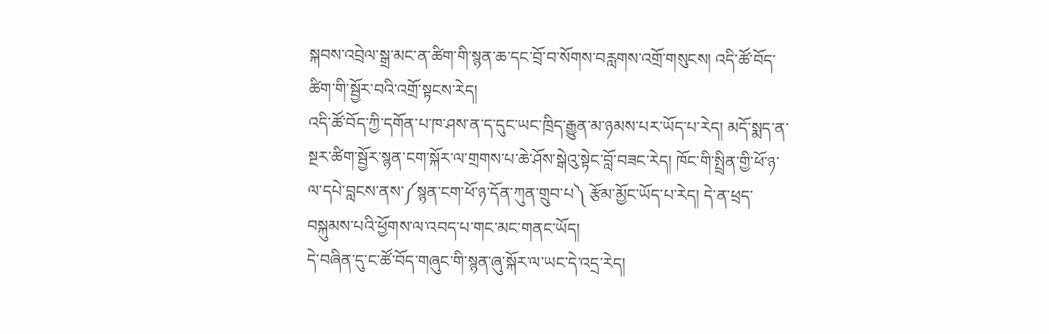སྐབས་འབྲེལ་སྒྲ་མང་ན་ཚིག་གི་སྙན་ཆ་དང་བྲོ་བ་སོགས་བརླགས་འགྲོ་གསུངས། འདི་ཚོ་བོད་ཚིག་གི་སྦྱོར་བའི་འགྲོ་སྟངས་རེད།
འདི་ཚོ་བོད་ཀྱི་དགོན་པ་ཁ་ཤས་ན་ད་དུང་ཡང་ཁྲིད་རྒྱུན་མ་ཉམས་པར་ཡོད་པ་རེད། མདོ་སྨད་ན་སྔར་ཚིག་སྦྱོར་སྙན་ངག་སྐོར་ལ་གྲགས་པ་ཆེ་ཤོས་སྒེའུ་སྟེང་བློ་བཟང་རེད། ཁོང་གི་སྤྲིན་གྱི་ཕོ་ཉ་ལ་དཔེ་བླངས་ནས་༼སྙན་ངག་ཕོ་ཉ་དོན་ཀུན་གྲུབ་པ༽ རྩོམ་མྱོང་ཡོད་པ་རེད། དེ་ན་ཕྲད་བསྐུམས་པའི་ཕྱོགས་ལ་འབད་པ་གང་མང་གནང་ཡོད།
དེ་བཞིན་དུ་ང་ཚོ་བོད་གཞུང་གི་སྙན་ཞུ་སྐོར་ལ་ཡང་དེ་འདྲ་རེད།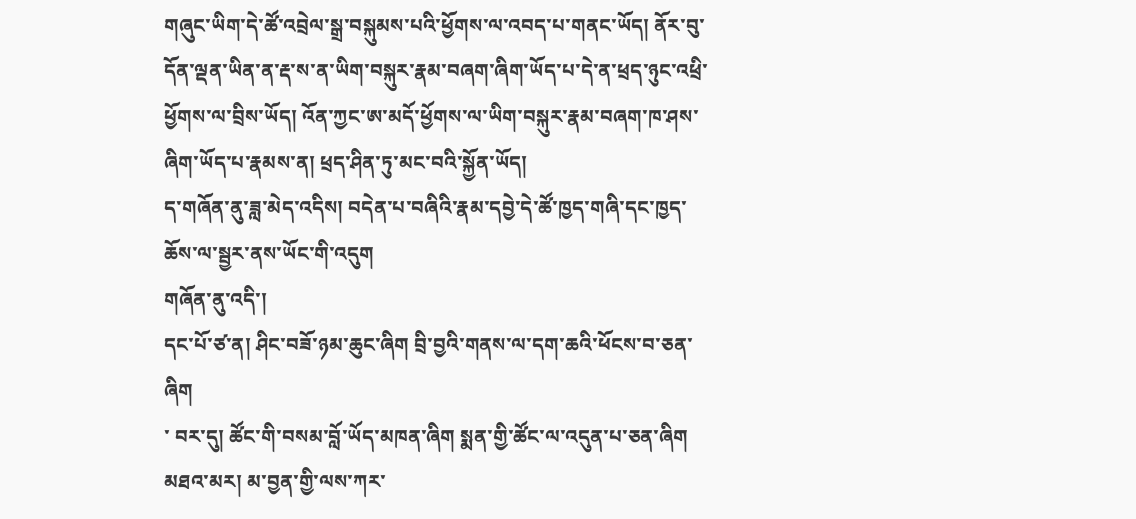གཞུང་ཡིག་དེ་ཚོ་འབྲེལ་སྒྲ་བསྐུམས་པའི་ཕྱོགས་ལ་འབད་པ་གནང་ཡོད། ནོར་བུ་དོན་ལྡན་ཡིན་ན་རྡ་ས་ན་ཡིག་བསྐུར་རྣམ་བཞག་ཞིག་ཡོད་པ་དེ་ན་ཕྲད་ཉུང་འཕྲི་ཕྱོགས་ལ་བྲིས་ཡོད། འོན་ཀྱང་ཨ་མདོ་ཕྱོགས་ལ་ཡིག་བསྐུར་རྣམ་བཞག་ཁ་ཤས་ཞིག་ཡོད་པ་རྣམས་ན། ཕྲད་ཤིན་ཏུ་མང་བའི་སྐྱོན་ཡོད།
ད་གཞོན་ནུ་ཟླ་མེད་འདིས། བདེན་པ་བཞིའི་རྣམ་དབྱེ་དེ་ཚོ་ཁྱད་གཞི་དང་ཁྱད་ཆོས་ལ་སྦྱར་ནས་ཡོང་གི་འདུག
གཞོན་ནུ་འདི་།
དང་པོ་ཙ་ན། ཤིང་བཟོ་ཉམ་ཆུང་ཞིག བྲི་བྱའི་གནས་ལ་དག་ཆའི་ཕོངས་བ་ཅན་ཞིག
་ བར་དུ། ཚོང་གི་བསམ་བློ་ཡོད་མཁན་ཞིག སྨན་གྱི་ཚོང་ལ་འདུན་པ་ཅན་ཞིག
མཐའ་མར། མ་བྱན་གྱི་ལས་ཀར་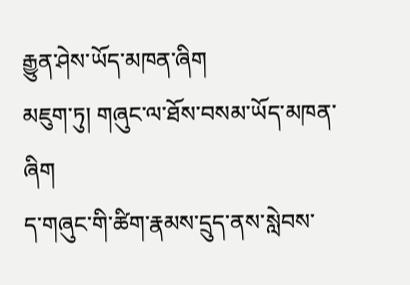རྒྱུན་ཤེས་ཡོད་མཁན་ཞིག
མཇུག་ཏུ། གཞུང་ལ་ཐོས་བསམ་ཡོད་མཁན་ཞིག
ད་གཞུང་གི་ཚིག་རྣམས་དྲུད་ནས་སླེབས་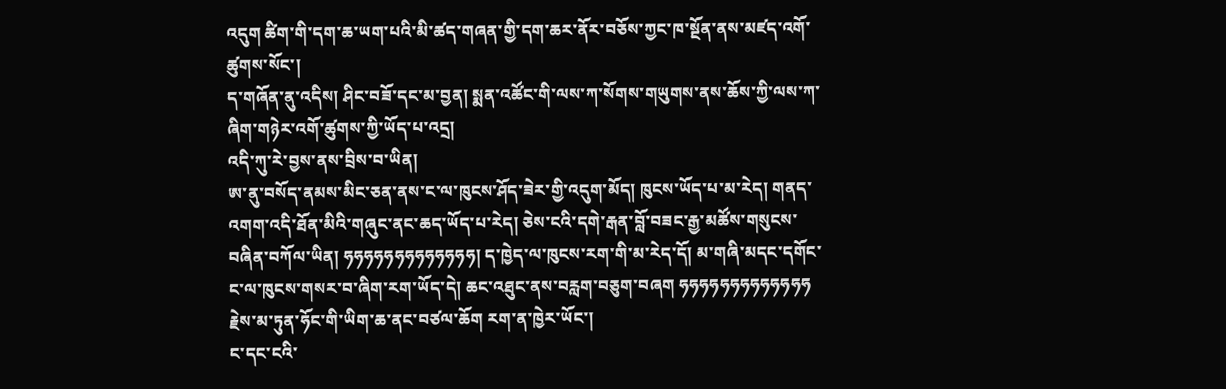འདུག ཚིག་གི་དག་ཆ་ཡག་པའི་མི་ཚད་གཞན་གྱི་དག་ཆར་ནོར་བཅོས་ཀྱང་ཁ་སྔོན་ནས་མཛད་འགོ་ཚུགས་སོང་།
ད་གཞོན་ནུ་འདིས། ཤིང་བཟོ་དང་མ་བྱན། སྨན་འཚོང་གི་ལས་ཀ་སོགས་གཡུགས་ནས་ཆོས་ཀྱི་ལས་ཀ་ཞིག་གཉེར་འགོ་ཚུགས་ཀྱི་ཡོད་པ་འདྲ།
འདི་ཀུ་རེ་བྱས་ནས་བྲིས་བ་ཡིན།
ཨ་ནུ་བསོད་ནམས་མིང་ཅན་ནས་ང་ལ་ཁུངས་ཤོད་ཟེར་གྱི་འདུག་མོད། ཁུངས་ཡོད་པ་མ་རེད། གནད་འགག་འདི་ཐོན་མིའི་གཞུང་ནང་ཆད་ཡོད་པ་རེད། ཅེས་ངའི་དགེ་རྒན་བློ་བཟང་རྒྱ་མཚོས་གསུངས་བཞིན་བཀོལ་ཡིན། ཧཧཧཧཧཧཧཧཧཧཧཧཧ། ད་ཁྱེད་ལ་ཁུངས་རག་གི་མ་རེད་དོ། མ་གཞི་མདང་དགོང་ང་ལ་ཁུངས་གསར་བ་ཞིག་རག་ཡོད་དེ། ཆང་འཐུང་ནས་བརླག་བཅུག་བཞག ཧཧཧཧཧཧཧཧཧཧཧཧཧ རྗེས་མ་ཏུན་ཧོང་གི་ཡིག་ཆ་ནང་བཙལ་ཆོག རག་ན་ཁྱེར་ཡོང་།
ང་དང་ངའི་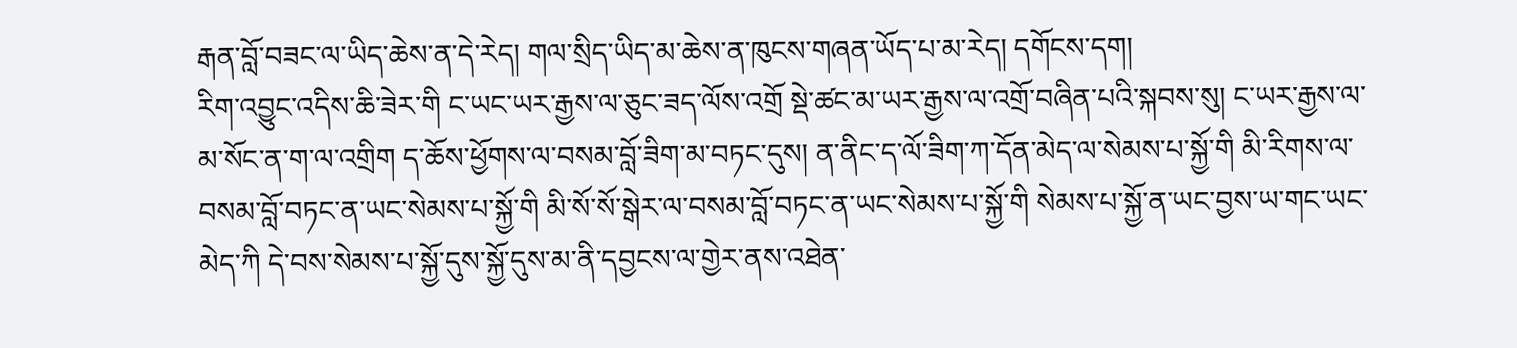རྒན་བློ་བཟང་ལ་ཡིད་ཆེས་ན་དེ་རེད། གལ་སྲིད་ཡིད་མ་ཆེས་ན་ཁུངས་གཞན་ཡོད་པ་མ་རེད། དགོངས་དག།
རིག་འབྱུང་འདིས་ཆི་ཟེར་གི ང་ཡང་ཡར་རྒྱས་ལ་ཅུང་ཟད་ལོས་འགྲོ སྡེ་ཚང་མ་ཡར་རྒྱས་ལ་འགྲོ་བཞིན་པའི་སྐབས་སུ། ང་ཡར་རྒྱས་ལ་མ་སོང་ན་ག་ལ་འགྲིག ད་ཆོས་ཕྱོགས་ལ་བསམ་བློ་ཟིག་མ་བཏང་དུས། ན་ནིང་ད་ལོ་ཟིག་ཀ་དོན་མེད་ལ་སེམས་པ་སྐྱོ་གི མི་རིགས་ལ་བསམ་བློ་བཏང་ན་ཡང་སེམས་པ་སྐྱོ་གི མི་སོ་སོ་སྒེར་ལ་བསམ་བློ་བཏང་ན་ཡང་སེམས་པ་སྐྱོ་གི སེམས་པ་སྐྱོ་ན་ཡང་བྱས་ཡ་གང་ཡང་མེད་ཀི དེ་བས་སེམས་པ་སྐྱོ་དུས་སྐྱོ་དུས་མ་ནི་དབྱངས་ལ་གྱེར་ནས་འཐེན་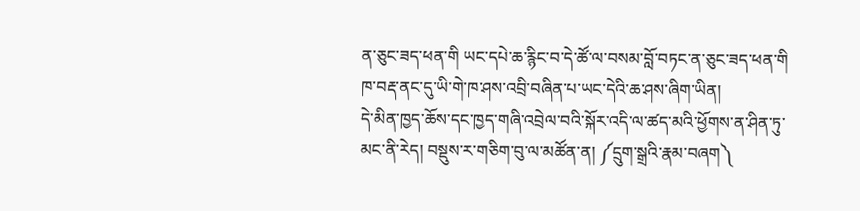ན་ཅུང་ཟད་ཕན་གི ཡང་དཔེ་ཆ་རྙིང་བ་དེ་ཚོ་ལ་བསམ་བློ་བཏང་ན་ཅུང་ཟད་ཕན་གི ཁ་བརྡ་ནང་དུ་ཡི་གེ་ཁ་ཤས་འབྲི་བཞིན་པ་ཡང་དེའི་ཆ་ཤས་ཞིག་ཡིན།
དེ་མིན་ཁྱད་ཆོས་དང་ཁྱད་གཞི་འབྲེལ་བའི་སྐོར་འདི་ལ་ཚད་མའི་ཕྱོགས་ན་ཤིན་ཏུ་མང་ནི་རེད། བསྡུས་ར་གཅིག་བུ་ལ་མཚོན་ན། ༼དྲུག་སྒྲའི་རྣམ་བཞག༽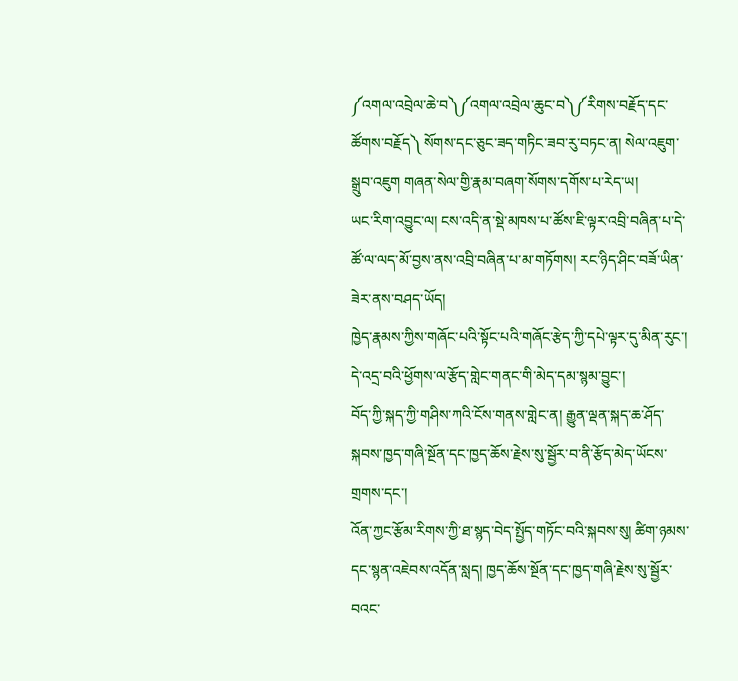༼འགལ་འབྲེལ་ཆེ་བ༽༼འགལ་འབྲེལ་ཆུང་བ༽༼རིགས་བརྗོད་དང་ཚོགས་བརྗོད༽ སོགས་དང་ཅུང་ཟད་གཏིང་ཟབ་རུ་བཏང་ན། སེལ་འཇུག་སྒྲུབ་འཇུག གཞན་སེལ་གྱི་རྣམ་བཞག་སོགས་དགོས་པ་རེད་ཡ།
ཡང་རིག་འབྱུང་ལ། ངས་འདི་ན་སྡེ་མཁས་པ་ཚོས་ཇི་ལྟར་འབྲི་བཞིན་པ་དེ་ཚོ་ལ་ལད་མོ་བྱས་ནས་འབྲི་བཞིན་པ་མ་གཏོགས། རང་ཉིད་ཤིང་བཟོ་ཡིན་ཟེར་ནས་བཤད་ཡོད།
ཁྱེད་རྣམས་ཀྱིས་གཞོང་པའི་སྟོང་པའི་གཞོང་རྩེད་ཀྱི་དཔེ་ལྟར་དུ་མིན་རུང་། དེ་འདྲ་བའི་ཕྱོགས་ལ་རྩོད་གླེང་གནང་གི་མེད་དམ་སྙམ་བྱུང་།
བོད་ཀྱི་སྐད་ཀྱི་གཤིས་ཀའི་ངོས་གནས་གླེང་ན། རྒྱུན་ལྡན་སྐད་ཆ་ཤོད་སྐབས་ཁྱད་གཞི་སྔོན་དང་ཁྱད་ཆོས་རྗེས་སུ་སྦྱོར་བ་ནི་རྩོད་མེད་ཡོངས་གྲགས་དང་།
འོན་ཀྱང་རྩོམ་རིགས་ཀྱི་ཐ་སྙད་བེད་སྤྱོད་གཏོང་བའི་སྐབས་སུ། ཚིག་ཉམས་དང་སྙན་འཇེབས་འདོན་སླད། ཁྱད་ཆོས་སྔོན་དང་ཁྱད་གཞི་རྗེས་སུ་སྦྱོར་བའང་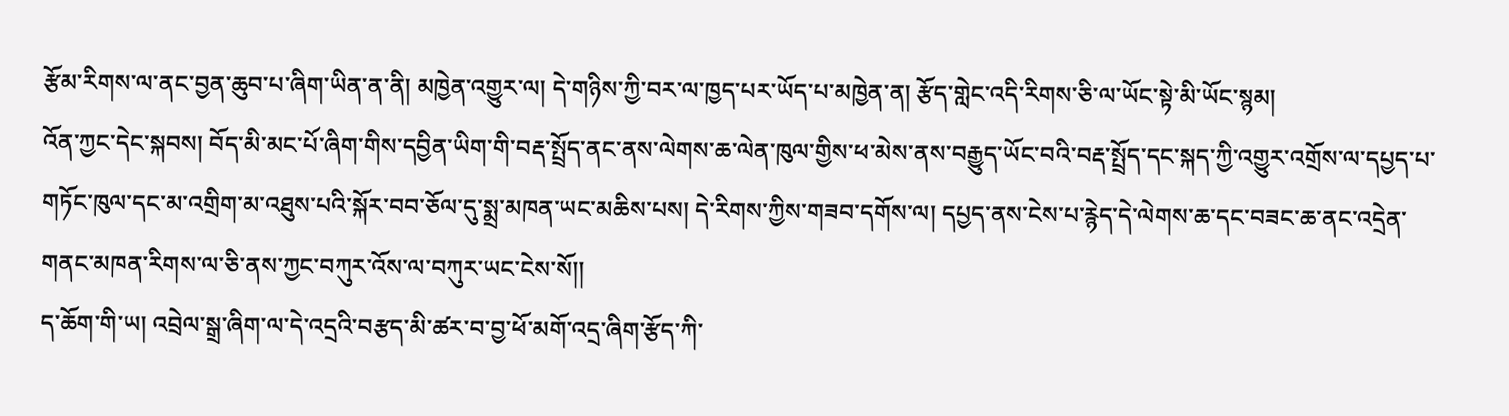རྩོམ་རིགས་ལ་ནང་བྱན་ཆུབ་པ་ཞིག་ཡིན་ན་ནི། མཁྱེན་འགྱུར་ལ། དེ་གཉིས་ཀྱི་བར་ལ་ཁྱད་པར་ཡོད་པ་མཁྱེན་ན། རྩོད་གླེང་འདི་རིགས་ཅི་ལ་ཡོང་སྟེ་མི་ཡོང་སྙམ།
འོན་ཀྱང་དེང་སྐབས། བོད་མི་མང་པོ་ཞིག་གིས་དབྱིན་ཡིག་གི་བརྡ་སྤྲོད་ནང་ནས་ལེགས་ཆ་ལེན་ཁུལ་གྱིས་ཕ་མེས་ནས་བརྒྱུད་ཡོང་བའི་བརྡ་སྤྲོད་དང་སྐད་ཀྱི་འགྱུར་འགྲོས་ལ་དཔྱད་པ་གཏོང་ཁུལ་དང་མ་འགྲིག་མ་འཐུས་པའི་སྐོར་བབ་ཅོལ་དུ་སྨྲ་མཁན་ཡང་མཆིས་པས། དེ་རིགས་ཀྱིས་གཟབ་དགོས་ལ། དཔྱད་ནས་ངེས་པ་རྙེད་དེ་ལེགས་ཆ་དང་བཟང་ཆ་ནང་འདྲེན་གནང་མཁན་རིགས་ལ་ཅི་ནས་ཀྱང་བཀུར་འོས་ལ་བཀུར་ཡང་ངེས་སོ།།
ད་ཆོག་གི་ཡ། འབྲེལ་སྒྲ་ཞིག་ལ་དེ་འདྲའི་བརྩད་མི་ཚར་བ་བྱ་ཕོ་མགོ་འདྲ་ཞིག་རྩོད་ཀི་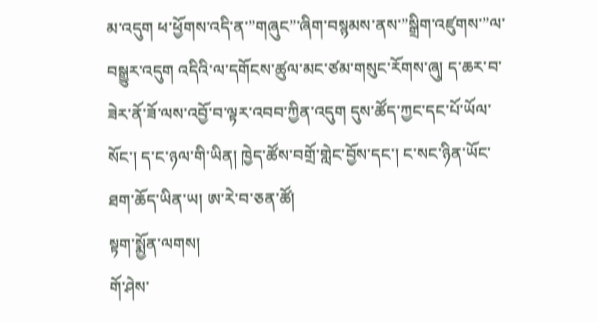མ་འདུག ཕ་ཕྱོགས་འདི་ན་”གཞུང”་ཞིག་བསྙམས་ནས་”སྒྲིག་འཛུགས་”ལ་བསྒྱུར་འདུག འདིའི་ལ་དགོངས་ཚུལ་མང་ཙམ་གསུང་རོགས་ཞུ། ད་ཆར་བ་ཟེར་ནོ་ཟོ་ལས་འབྱོ་བ་ལྟར་འབབ་ཀྱིན་འདུག དུས་ཚོད་ཀྱང་དང་པོ་ཡོལ་སོང་། ད་ང་ཉལ་གི་ཡིན། ཁྱེད་ཚོས་བགྲོ་གླེང་བྱོས་དང་། ང་སང་ཉིན་ཡོང་ཐག་ཆོད་ཡིན་ཡ། ཨ་རེ་བ་ཅན་ཚོ།
སྟག་སྨྱོན་ལགས།
གོ་ཤེས་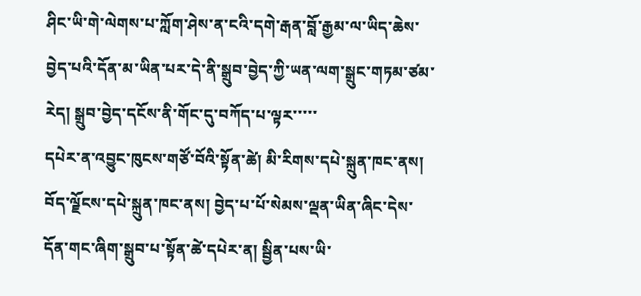ཤིང་ཡི་གེ་ལེགས་པ་ཀློག་ཤེས་ན་ངའི་དགེ་རྒན་བློ་རྒྱམ་ལ་ཡིད་ཆེས་བྱེད་པའི་དོན་མ་ཡིན་པར་དེ་ནི་སྒྲུབ་བྱེད་ཀྱི་ཡན་ལག་སྒྲུང་གཏམ་ཙམ་རེད། སྒྲུབ་བྱེད་དངོས་ནི་གོང་དུ་བཀོད་པ་ལྟར་་་་་
དཔེར་ན་འབྱུང་ཁུངས་གཙོ་བོའི་སྟོན་ཚེ། མི་རིགས་དཔེ་སྐྲུན་ཁང་ནས། བོད་ལྗོངས་དཔེ་སྐྲུན་ཁང་ནས། བྱེད་པ་པོ་སེམས་ལྡན་ཡིན་ཞིང་དེས་དོན་གང་ཞིག་སྒྲུབ་པ་སྟོན་ཚེ་དཔེར་ན། སྦྱིན་པས་ཡི་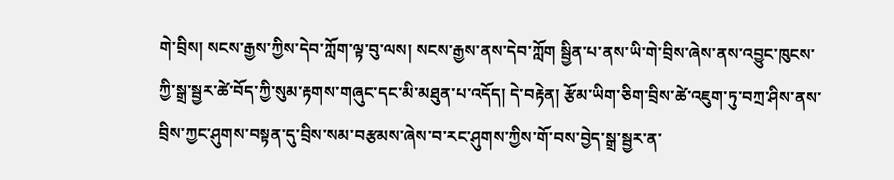གེ་བྲིས། སངས་རྒྱས་ཀྱིས་དེབ་ཀློག་ལྟ་བུ་ལས། སངས་རྒྱས་ནས་དེབ་ཀློག སྦྱིན་པ་ནས་ཡི་གེ་བྲིས་ཞེས་ནས་འབྱུང་ཁུངས་ཀྱི་སྒྲ་སྦྱར་ཚེ་བོད་ཀྱི་སུམ་རྟགས་གཞུང་དང་མི་མཐུན་པ་འདོད། དེ་བརྟེན། རྩོམ་ཡིག་ཅིག་བྲིས་ཚེ་འཇུག་ཏུ་བཀྲ་ཤིས་ནས་བྲིས་ཀྱང་ཤུགས་བསྟན་དུ་བྲིས་སམ་བརྩམས་ཞེས་བ་རང་ཤུགས་ཀྱིས་གོ་བས་བྱེད་སྒྲ་སྦྱར་ན་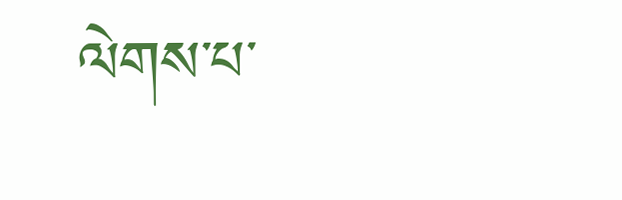ལེགས་པ་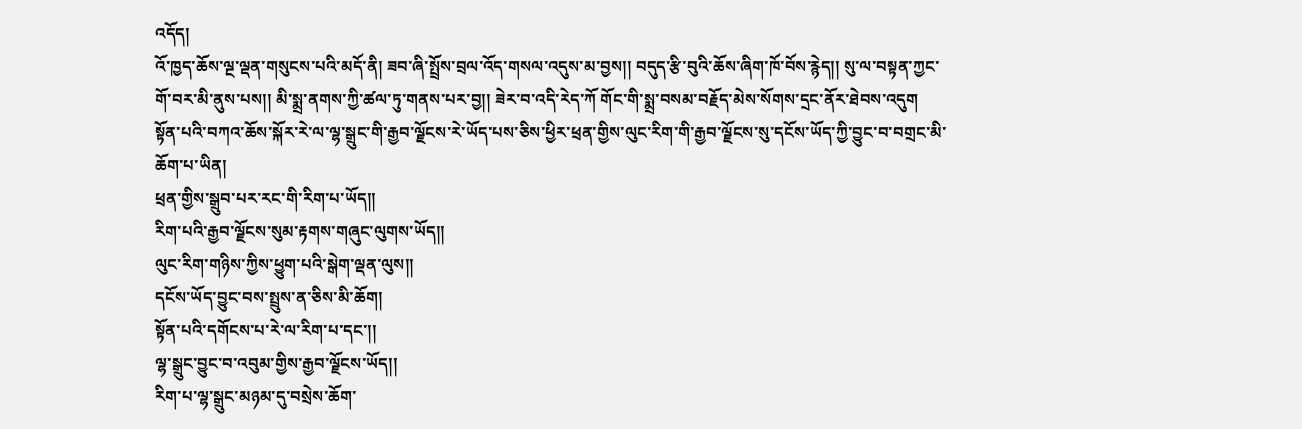འདོད།
འོ་ཁྱད་ཆོས་ལྔ་ལྡན་གསུངས་པའི་མདོ་ནི། ཟབ་ཞི་སྤྲོས་བྲལ་འོད་གསལ་འདུས་མ་བྱས།། བདུད་རྩི་བུའི་ཆོས་ཞིག་ཁོ་བོས་རྙེད།། སུ་ལ་བསྟན་ཀྱང་གོ་བར་མི་ནུས་པས།། མི་སྨྲ་ནགས་ཀྱི་ཚལ་ཏུ་གནས་པར་བྱ།། ཟེར་བ་འདི་རེད་ཀོ གོང་གི་སྨྲ་བསམ་བརྗོད་མེས་སོགས་དྲང་ནོར་ཐེབས་འདུག
སྟོན་པའི་བཀའ་ཆོས་སྐོར་རེ་ལ་ལྷ་སྒྲུང་གི་རྒྱབ་ལྗོངས་རེ་ཡོད་པས་ཅིས་ཕྱིར་ཕྲན་གྱིས་ལུང་རིག་གི་རྒྱབ་ལྗོངས་སུ་དངོས་ཡོད་ཀྱི་བྱུང་བ་བགྲང་མི་ཆོག་པ་ཡིན།
ཕྲན་གྱིས་སྒྲུབ་པར་རང་གི་རིག་པ་ཡོད།།
རིག་པའི་རྒྱབ་ལྗོངས་སུམ་རྟགས་གཞུང་ལུགས་ཡོད།།
ལུང་རིག་གཉིས་ཀྱིས་ཕྱུག་པའི་སྒེག་ལྡན་ལུས།།
དངོས་ཡོད་བྱུང་བས་སྤྲུས་ན་ཅིས་མི་ཆོག།
སྟོན་པའི་དགོངས་པ་རེ་ལ་རིག་པ་དང་།།
ལྷ་སྒྲུང་བྱུང་བ་འབུམ་གྱིས་རྒྱབ་ལྗོངས་ཡོད།།
རིག་པ་ལྷ་སྒྲུང་མཉམ་དུ་བསྲེས་ཆོག་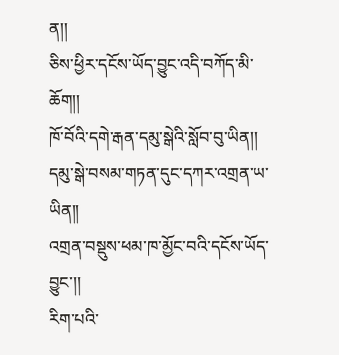ན།།
ཅིས་ཕྱིར་དངོས་ཡོད་བྱུང་འདི་བཀོད་མི་ཆོག།།
ཁོ་བོའི་དགེ་རྒན་དམུ་སྒེའི་སློབ་བུ་ཡིན།།
དམུ་སྒེ་བསམ་གཏན་དུང་དཀར་འགྲན་ཡ་ཡིན།།
འགྲན་བསྡུས་ཕམ་ཁ་མྱོང་བའི་དངོས་ཡོད་བྱུང་།།
རིག་པའི་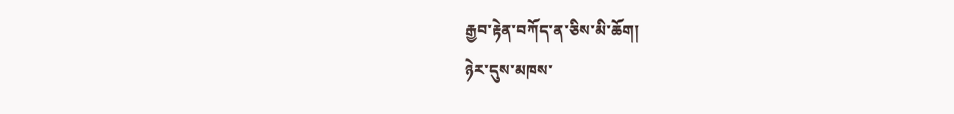རྒྱབ་རྟེན་བཀོད་ན་ཅིས་མི་ཆོག།
ཉེར་དུས་མཁས་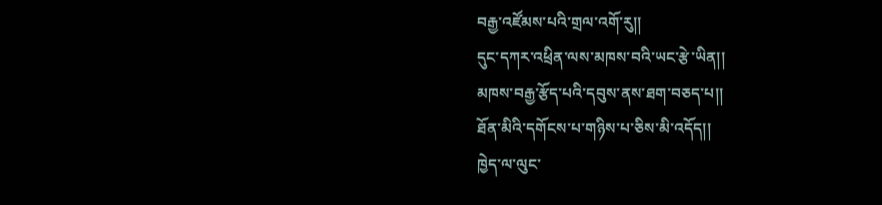བརྒྱ་འཛོམས་པའི་གྲལ་འགོ་རུ།།
དུང་དཀར་འཕྲིན་ལས་མཁས་བའི་ཡང་རྩེ་ཡིན།།
མཁས་བརྒྱ་རྩོད་པའི་དབུས་ནས་ཐག་བཅད་པ།།
ཐོན་མིའི་དགོངས་པ་གཉིས་པ་ཅིས་མི་འདོད།།
ཁྱེད་ལ་ལུང་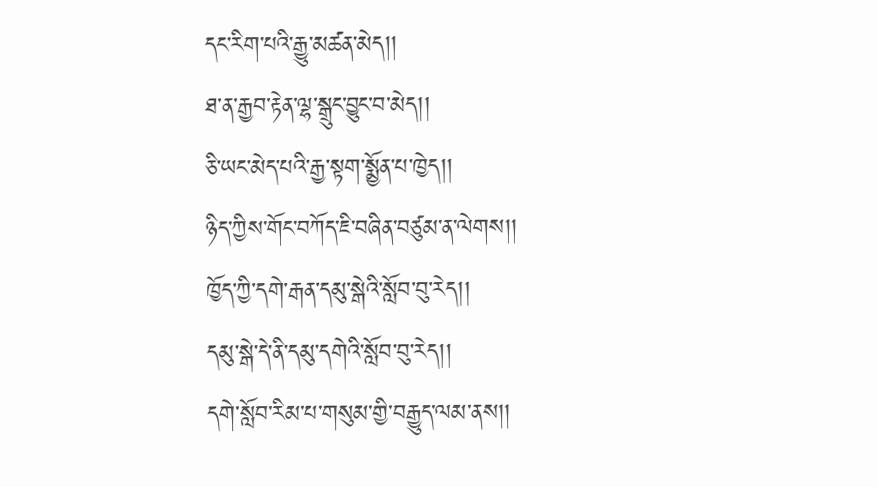དང་རིག་པའི་རྒྱུ་མཚན་མེད།།
ཐ་ན་རྒྱབ་རྟེན་ལྷ་སྒྲུང་བྱུང་བ་མེད།།
ཅི་ཡང་མེད་པའི་རྒྱ་སྟག་སྨྱོན་པ་ཁྱེད།།
ཉིད་ཀྱིས་གོང་བཀོད་ཇི་བཞིན་བཙུམ་ན་ལེགས།།
ཁྱོད་ཀྱི་དགེ་རྒན་དམུ་སྒེའི་སློབ་བུ་རེད།།
དམུ་སྒེ་དེ་ནི་དམུ་དགེའི་སློབ་བུ་རེད།།
དགེ་སློབ་རིམ་པ་གསུམ་གྱི་བརྒྱུད་ལམ་ནས།།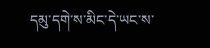དམུ་དགེ་ས་མིང་དེ་ཡང་ས་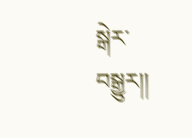སྒེར་བསྒྱུར།།